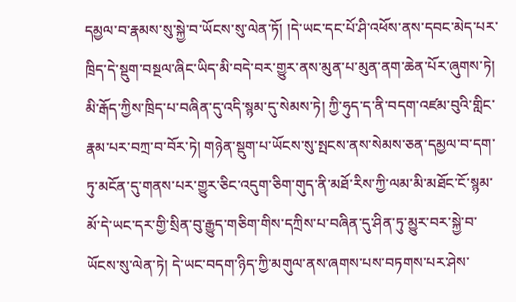དམྱལ་བ་རྣམས་སུ་སྐྱེ་བ་ཡོངས་སུ་ལེན་ཏོ། །དེ་ཡང་དང་པོ་ཤི་འཕོས་ནས་དབང་མེད་པར་ཁྲིད་དེ་སྡུག་བསྔལ་ཞིང་ཡིད་མི་བདེ་བར་གྱུར་ནས་མུན་པ་མུན་ནག་ཆེན་པོར་ཞུགས་ཏེ། མི་རྒོད་ཀྱིས་ཁྲིད་པ་བཞིན་དུ་འདི་སྙམ་དུ་སེམས་ཏེ། ཀྱི་ཧུད་ད་ནི་བདག་འཛམ་བུའི་གླིང་རྣམ་པར་བཀྲ་བ་བོར་ཏེ། གཉེན་སྡུག་པ་ཡོངས་སུ་སྤངས་ནས་སེམས་ཅན་དམྱལ་བ་དག་ཏུ་མངོན་དུ་གནས་པར་གྱུར་ཅིང་འདུག་ཅིག་གུད་ནི་མཐོ་རིས་ཀྱི་ལམ་མི་མཐོང་ངོ་སྙམ་མོ་དེ་ཡང་དར་གྱི་སྲིན་བུ་རྒྱུད་གཅིག་གིས་དཀྲིས་པ་བཞིན་དུ་ཤིན་ཏུ་མྱུར་བར་སྐྱེ་བ་ཡོངས་སུ་ལེན་ཏེ། དེ་ཡང་བདག་ཉིད་ཀྱི་མགུལ་ནས་ཞགས་པས་བཏགས་པར་ཤེས་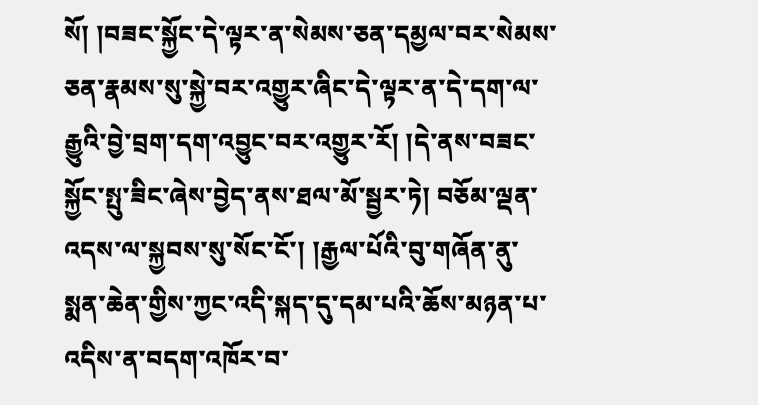སོ། །བཟང་སྐྱོང་དེ་ལྟར་ན་སེམས་ཅན་དམྱལ་བར་སེམས་ཅན་རྣམས་སུ་སྐྱེ་བར་འགྱུར་ཞིང་དེ་ལྟར་ན་དེ་དག་ལ་རྒྱུའི་བྱེ་བྲག་དག་འབྱུང་བར་འགྱུར་རོ། །དེ་ནས་བཟང་སྐྱོང་སྤུ་ཟིང་ཞེས་བྱེད་ནས་ཐལ་མོ་སྦྱར་ཏེ། བཅོམ་ལྡན་འདས་ལ་སྐྱབས་སུ་སོང་ངོ་། །རྒྱལ་པོའི་བུ་གཞོན་ནུ་སྨན་ཆེན་གྱིས་ཀྱང་འདི་སྐད་དུ་དམ་པའི་ཆོས་མཉན་པ་འདིས་ན་བདག་འཁོར་བ་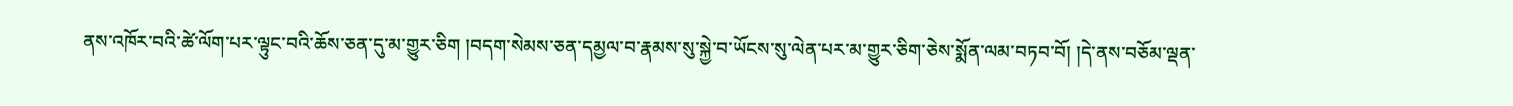ནས་འཁོར་བའི་ཚེ་ལོག་པར་ལྟུང་བའི་ཆོས་ཅན་དུ་མ་གྱུར་ཅིག །བདག་སེམས་ཅན་དམྱལ་བ་རྣམས་སུ་སྐྱེ་བ་ཡོངས་སུ་ལེན་པར་མ་གྱུར་ཅིག་ཅེས་སྨོན་ལམ་བཏབ་བོ། །དེ་ནས་བཅོམ་ལྡན་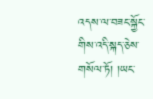འདས་ལ་བཟང་སྐྱོང་གིས་འདི་སྐད་ཅེས་གསོལ་ཏོ། །ཡང་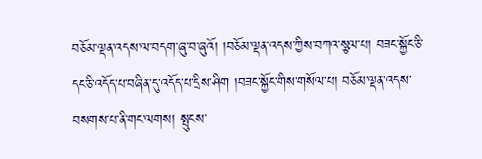བཅོམ་ལྡན་འདས་ལ་བདག་ཞུ་བ་ཞུའོ། །བཅོམ་ལྡན་འདས་ཀྱིས་བཀའ་སྩལ་པ། བཟང་སྐྱོང་ཅི་དང་ཅི་འདོད་པ་བཞིན་དུ་འདོད་པ་དྲིས་ཤིག །བཟང་སྐྱོང་གིས་གསོལ་པ། བཅོམ་ལྡན་འདས་བསགས་པ་ནི་གང་ལགས། སྤུངས་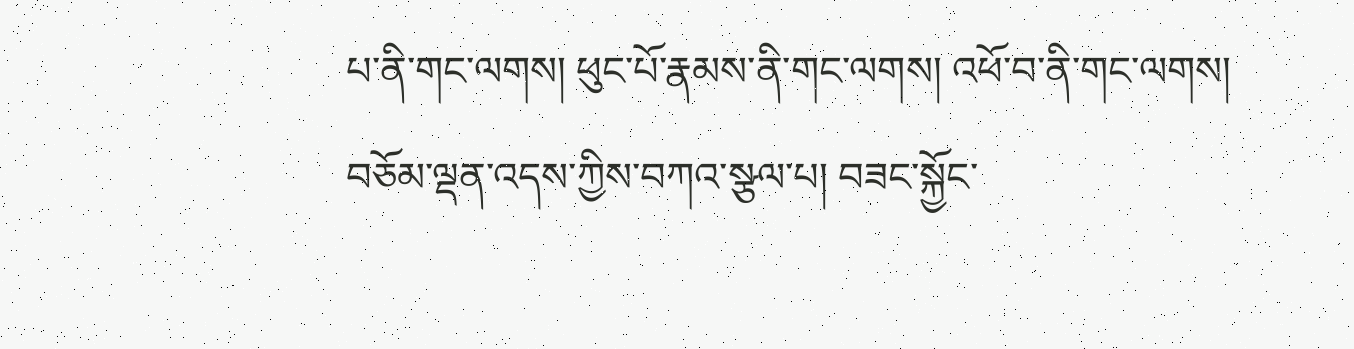པ་ནི་གང་ལགས། ཕུང་པོ་རྣམས་ནི་གང་ལགས། འཕོ་བ་ནི་གང་ལགས། བཅོམ་ལྡན་འདས་ཀྱིས་བཀའ་སྩལ་པ། བཟང་སྐྱོང་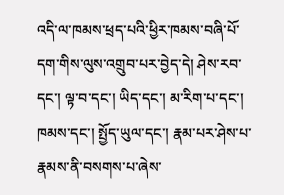འདི་ལ་ཁམས་ཕྲད་པའི་ཕྱིར་ཁམས་བཞི་པོ་དག་གིས་ལུས་འགྲུབ་པར་བྱེད་དེ། ཤེས་རབ་དང་། ལྟ་བ་དང་། ཡིད་དང་། མ་རིག་པ་དང་། ཁམས་དང་། སྤྱོད་ཡུལ་དང་། རྣམ་པར་ཤེས་པ་རྣམས་ནི་བསགས་པ་ཞེས་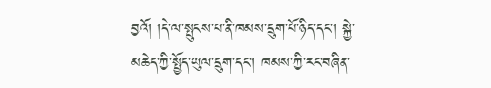བྱའོ། །དེ་ལ་སྤུངས་པ་ནི་ཁམས་དྲུག་པོ་ཉིད་དང་། སྐྱེ་མཆེད་ཀྱི་སྤྱོད་ཡུལ་དྲུག་དང་། ཁམས་ཀྱི་རང་བཞིན་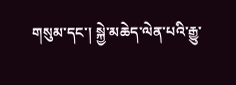གསུམ་དང་། སྐྱེ་མཆེད་ལེན་པའི་རྒྱུ་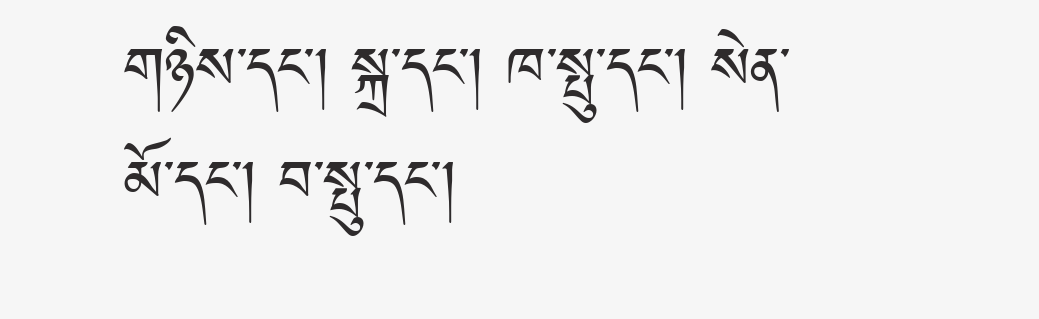གཉིས་དང་། སྐྲ་དང་། ཁ་སྤུ་དང་། སེན་མོ་དང་། བ་སྤུ་དང་།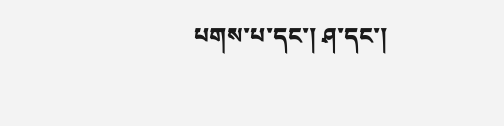པགས་པ་དང་། ཤ་དང་།